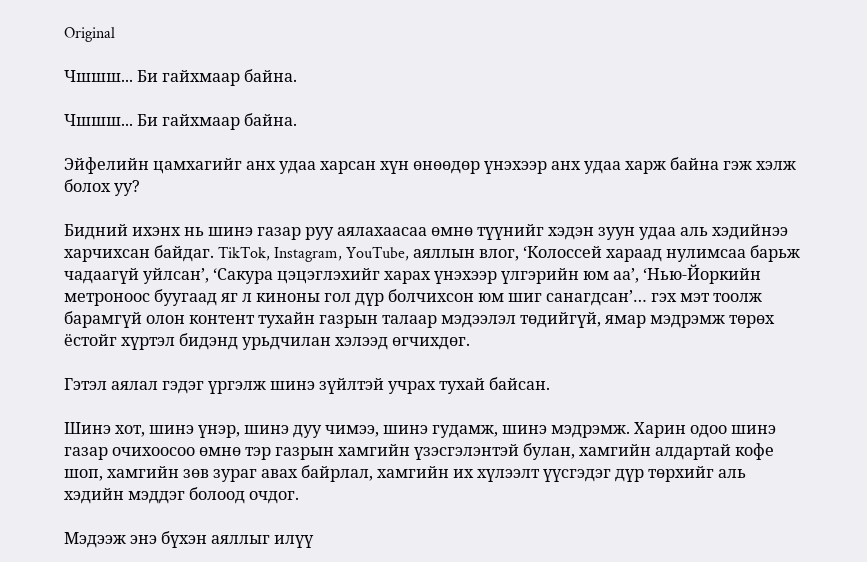Original

Чшшш... Би гайхмаар байна.

Чшшш... Би гайхмаар байна.

Эйфелийн цамхагийг анх удаа харсан хүн өнөөдөр үнэхээр анх удаа харж байна гэж хэлж болох уу?

Бидний ихэнх нь шинэ газар руу аялахаасаа өмнө түүнийг хэдэн зуун удаа аль хэдийнээ харчихсан байдаг. TikTok, Instagram, YouTube, аяллын влог, ‘Колоссей хараад нулимсаа барьж чадаагүй уйлсан’, ‘Сакура цэцэглэхийг харах үнэхээр үлгэрийн юм аа’, ‘Нью-Йоркийн метроноос буугаад яг л киноны гол дүр болчихсон юм шиг санагдсан’… гэх мэт тоолж барамгүй олон контент тухайн газрын талаар мэдээлэл төдийгүй, ямар мэдрэмж төрөх ёстойг хүртэл бидэнд урьдчилан хэлээд өгчихдөг.

Гэтэл аялал гэдэг үргэлж шинэ зүйлтэй учрах тухай байсан.

Шинэ хот, шинэ үнэр, шинэ дуу чимээ, шинэ гудамж, шинэ мэдрэмж. Харин одоо шинэ газар очихоосоо өмнө тэр газрын хамгийн үзэсгэлэнтэй булан, хамгийн алдартай кофе шоп, хамгийн зөв зураг авах байрлал, хамгийн их хүлээлт үүсгэдэг дүр төрхийг аль хэдийн мэддэг болоод очдог.

Мэдээж энэ бүхэн аяллыг илүү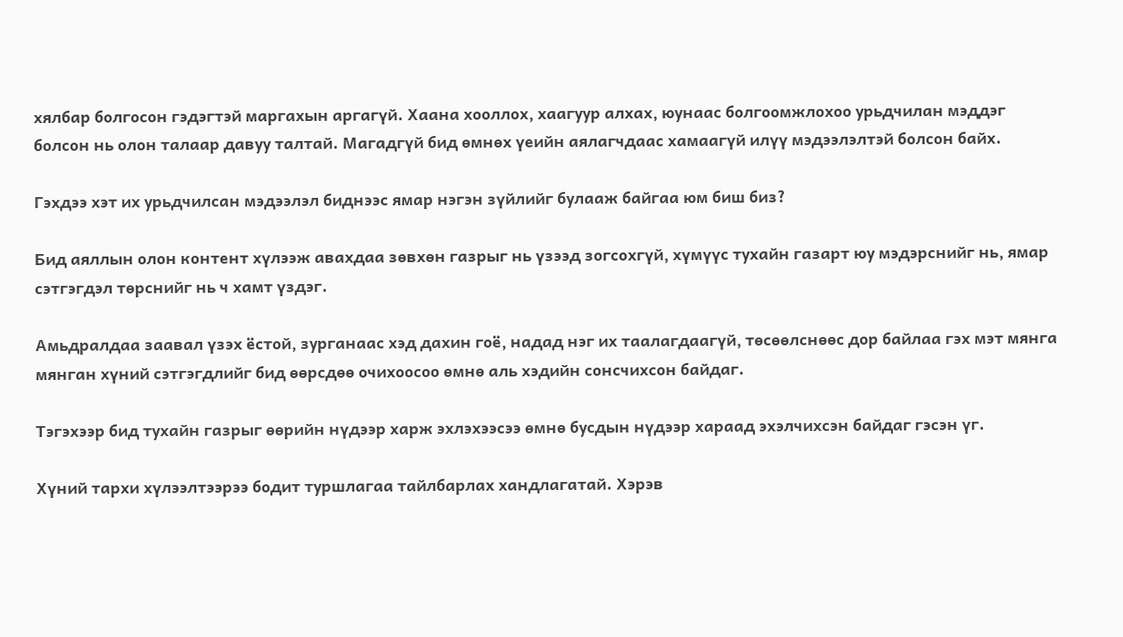хялбар болгосон гэдэгтэй маргахын аргагүй. Хаана хооллох, хаагуур алхах, юунаас болгоомжлохоо урьдчилан мэддэг болсон нь олон талаар давуу талтай. Магадгүй бид өмнөх үеийн аялагчдаас хамаагүй илүү мэдээлэлтэй болсон байх.

Гэхдээ хэт их урьдчилсан мэдээлэл биднээс ямар нэгэн зүйлийг булааж байгаа юм биш биз?

Бид аяллын олон контент хүлээж авахдаа зөвхөн газрыг нь үзээд зогсохгүй, хүмүүс тухайн газарт юу мэдэрснийг нь, ямар сэтгэгдэл төрснийг нь ч хамт үздэг.

Амьдралдаа заавал үзэх ёстой, зурганаас хэд дахин гоё, надад нэг их таалагдаагүй, төсөөлснөөс дор байлаа гэх мэт мянга мянган хүний сэтгэгдлийг бид өөрсдөө очихоосоо өмнө аль хэдийн сонсчихсон байдаг.

Тэгэхээр бид тухайн газрыг өөрийн нүдээр харж эхлэхээсээ өмнө бусдын нүдээр хараад эхэлчихсэн байдаг гэсэн үг.

Хүний тархи хүлээлтээрээ бодит туршлагаа тайлбарлах хандлагатай. Хэрэв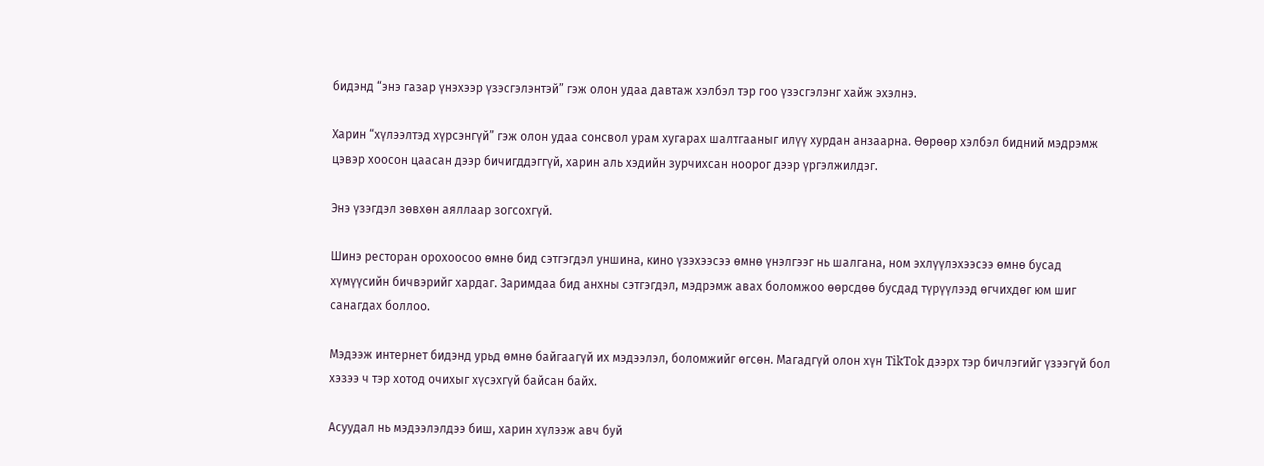бидэнд “энэ газар үнэхээр үзэсгэлэнтэй” гэж олон удаа давтаж хэлбэл тэр гоо үзэсгэлэнг хайж эхэлнэ.

Харин “хүлээлтэд хүрсэнгүй” гэж олон удаа сонсвол урам хугарах шалтгааныг илүү хурдан анзаарна. Өөрөөр хэлбэл бидний мэдрэмж цэвэр хоосон цаасан дээр бичигддэггүй, харин аль хэдийн зурчихсан ноорог дээр үргэлжилдэг.

Энэ үзэгдэл зөвхөн аяллаар зогсохгүй.

Шинэ ресторан орохоосоо өмнө бид сэтгэгдэл уншина, кино үзэхээсээ өмнө үнэлгээг нь шалгана, ном эхлүүлэхээсээ өмнө бусад хүмүүсийн бичвэрийг хардаг. Заримдаа бид анхны сэтгэгдэл, мэдрэмж авах боломжоо өөрсдөө бусдад түрүүлээд өгчихдөг юм шиг санагдах боллоо.

Мэдээж интернет бидэнд урьд өмнө байгаагүй их мэдээлэл, боломжийг өгсөн. Магадгүй олон хүн TikTok дээрх тэр бичлэгийг үзээгүй бол хэзээ ч тэр хотод очихыг хүсэхгүй байсан байх.

Асуудал нь мэдээлэлдээ биш, харин хүлээж авч буй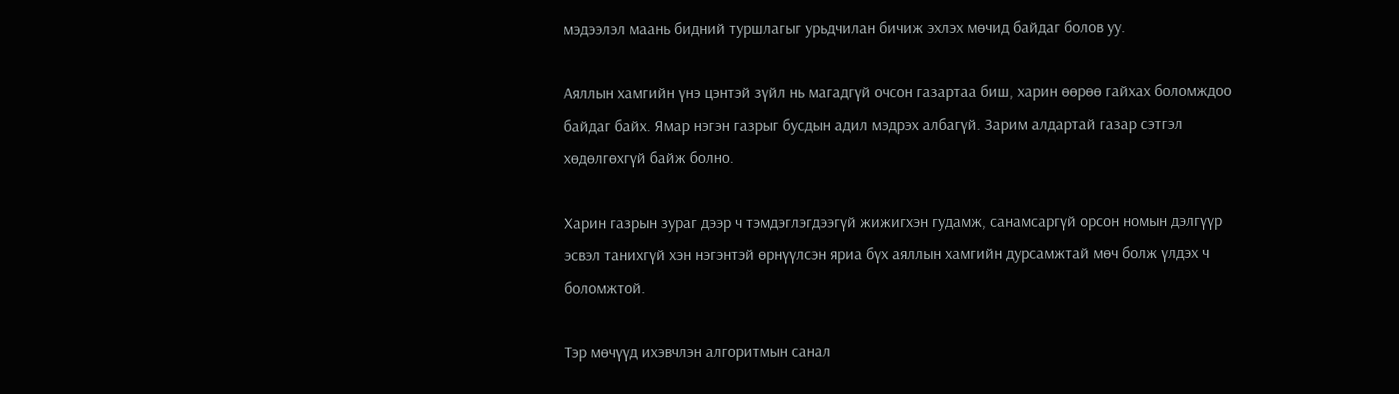мэдээлэл маань бидний туршлагыг урьдчилан бичиж эхлэх мөчид байдаг болов уу.

Аяллын хамгийн үнэ цэнтэй зүйл нь магадгүй очсон газартаа биш, харин өөрөө гайхах боломждоо байдаг байх. Ямар нэгэн газрыг бусдын адил мэдрэх албагүй. Зарим алдартай газар сэтгэл хөдөлгөхгүй байж болно.

Харин газрын зураг дээр ч тэмдэглэгдээгүй жижигхэн гудамж, санамсаргүй орсон номын дэлгүүр эсвэл танихгүй хэн нэгэнтэй өрнүүлсэн яриа бүх аяллын хамгийн дурсамжтай мөч болж үлдэх ч боломжтой.

Тэр мөчүүд ихэвчлэн алгоритмын санал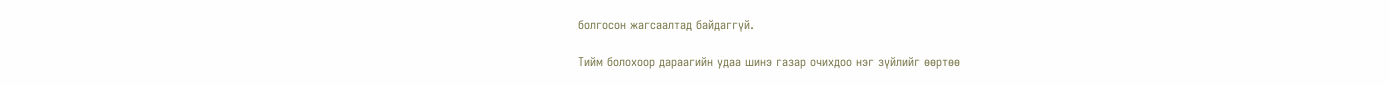болгосон жагсаалтад байдаггүй.

Тийм болохоор дараагийн удаа шинэ газар очихдоо нэг зүйлийг өөртөө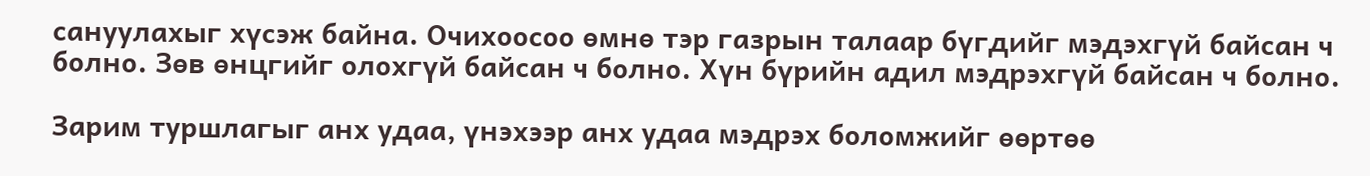сануулахыг хүсэж байна. Очихоосоо өмнө тэр газрын талаар бүгдийг мэдэхгүй байсан ч болно. Зөв өнцгийг олохгүй байсан ч болно. Хүн бүрийн адил мэдрэхгүй байсан ч болно.

Зарим туршлагыг анх удаа, үнэхээр анх удаа мэдрэх боломжийг өөртөө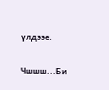үлдээе.

Чшшш...Би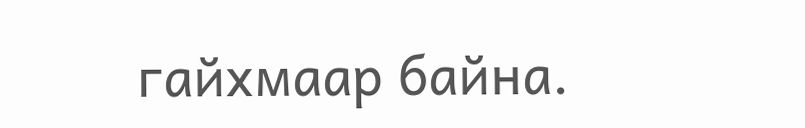гайхмаар байна.